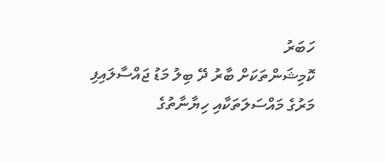ހަބަރު
ކޮމިޝަންތަކަށް ބާރު ދޭ ބިލު މަޑު ޖައްސާލައިފި
މަރުގެ މައްސަލަތަކާއި ހިޔާނާތުގެ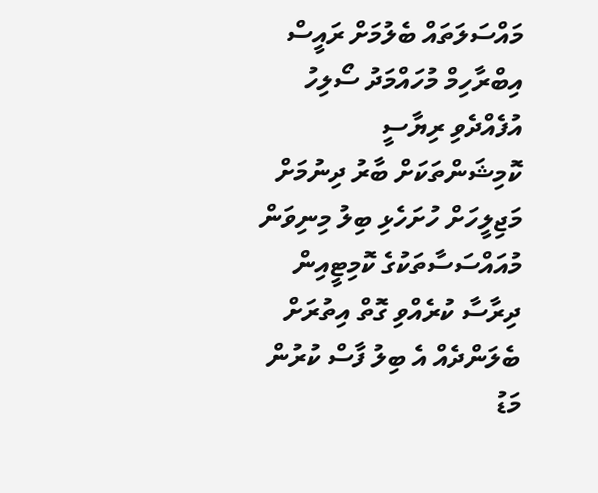މައްސަލަތައް ބެލުމަށް ރައީސް އިބްރާހިމް މުހައްމަދު ސޯލިހު އުފެއްދެވި ރިޔާސީ ކޮމިޝަންތަކަށް ބާރު ދިނުމަށް މަޖިލީހަށް ހުށަހެޅި ބިލު މިނިވަން މުއައްސަސާތަކުގެ ކޮމިޓީއިން ދިރާސާ ކުރެއްވި ގޮތް އިތުރަށް ބެލަންދެއް އެ ބިލު ފާސް ކުރުން މަޑު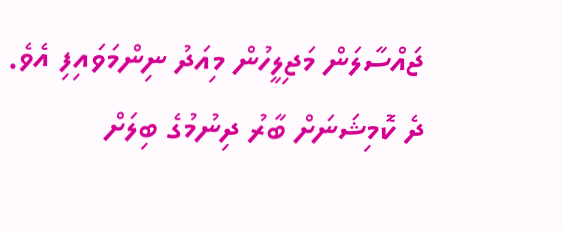ޖައްސާލަން މަޖިލީހުން މިއަދު ނިންމަވައިފި އެވެ.
ދެ ކޮމިޝަނަށް ބާރު ދިނުމުގެ ބިލަށް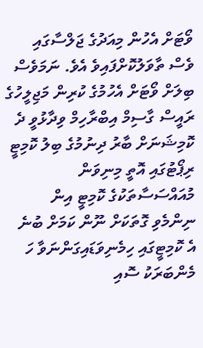ވޯޓަށް އެހުން މިއަދުގެ ޖަލްސާގައި ވެސް ތާވަލުކޮށްފައިވެ އެވެ. ނަމަވެސް ބިލަށް ވޯޓަށް އެހުމުގެ ކުރިން މަޖިލީހުގެ ރައީސް ގާސިމް އިބްރާހިމް ވިދާޅުވީ ދެ ކޮމިޝަނަށް ބާރު ދިނުމުގެ ބިލު ކޮމިޓީ ރިޕޯޓުގައި އޮތީ މިނިވަން މުއައްސަސާތަކުގެ ކޮމިޓީ އިން ނިންމެވި ގޮތަކަށް ނޫން ކަމަށް ބުނެ އެ ކޮމިޓީގައި ހިމެނިވަޑައިގަންނަވާ ހަ މެންބަރަކު ސޮއި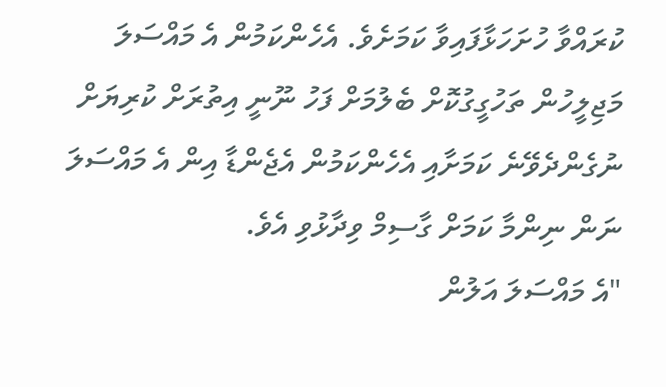ކުރައްވާ ހުށަހަޅާފައިވާ ކަމަށެވެ. އެހެންކަމުން އެ މައްސަލަ މަޖިލީހުން ތަހުގީގުކޮށް ބެލުމަށް ފަހު ނޫނީ އިތުރަށް ކުރިޔަށް ނުގެންދެވޭނެ ކަމަށާއި އެހެންކަމުން އެޖެންޑާ އިން އެ މައްސަލަ ނަން ނިންމާ ކަމަށް ގާސިމް ވިދާޅުވި އެވެ.
"އެ މައްސަލަ އަލުން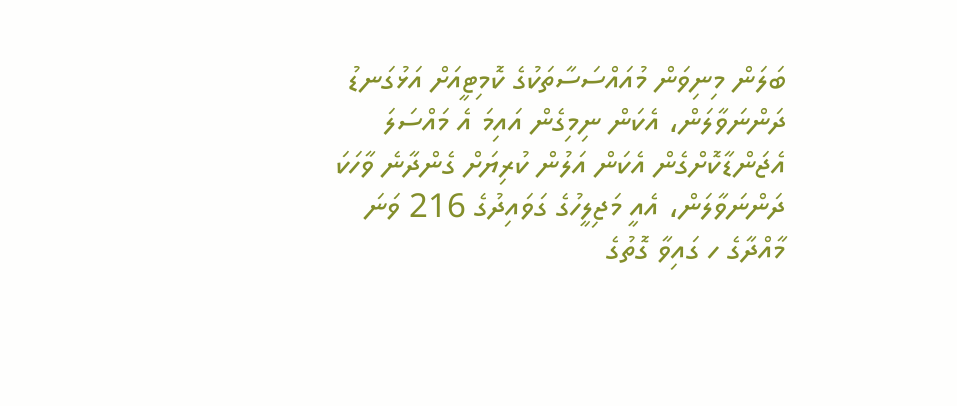ބަލަން މިނިވަން މުއައްސަސާތަކުގެ ކޮމިޓީއަށް އަޅުގަނޑު ދަންނަވާލަން، އެކަން ނިމިގެން އައިމަ އެ މައްސަލަ އެޖަންޑާކޮށްގެން އެކަން އަލުން ކުރިޔަށް ގެންދާނެ ވާހަކަ ދަންނަވާލަން، އެއީ މަޖިލީހުގެ ގަވައިދުގެ 216 ވަނަ މާއްދާގެ ހ ގައިވާ ގޮތުގެ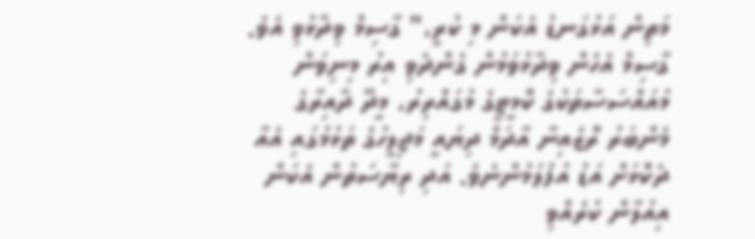މަތިން އަޅުގަނޑު އެކަން މި ކުރީ،" ގާސިމް ވިދާޅުވި އެވެ.
ގާސިމް އެހެން ވިދާޅުވަމުން ގެންދެވި އިރު މިނިވަން މުއައްސަސާތަކުގެ ކޮމީޓީގެ މުގައްރިރު، މީދޫ ދާއިރާގެ މެންބަރު ރޮޒެއިނާ އާދަމް ދިޔައީ މަޖިލީހުގެ ތަޅުމުގައި އެއާ ދެކޮޅަށް އަޑު އުފުލަމުންނެވެ. އަދި ރިޔާސަތުން އެކަން އިއުލާން ކުރެއްވި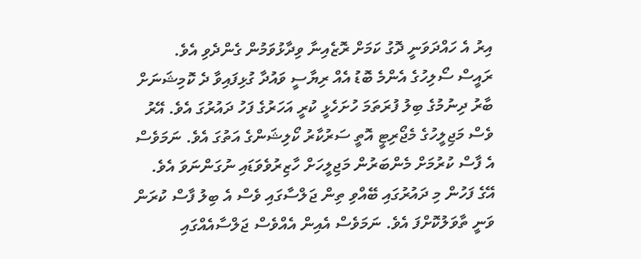އިރު އެ ހައްދަވަނީ ދޮގު ކަމަށް ރޮޒެއިނާ ވިދާޅުވަމުން ގެންދެވި އެވެ.
ރައީސް ސޯލިހުގެ އެންމެ ބޮޑު އެއް ރިޔާސީ ވައުދާ ގުޅިފައިވާ ދެ ކޮމިޝަނަށް ބާރު ދިނުމުގެ ބިލު ފުރަތަމަ ހުށަހެޅީ ކުރީ އަހަރުގެ ފަހު ދައުރުގަ އެވެ. އޭރު ވެސް މަޖިލީހުގެ މެޖޯރިޓީ އޮތީ ސަރުކާރު ކޯލިޝަންގެ އަތުގަ އެވެ. ނަމަވެސް އެ ފާސް ކުރުމަށް މެންބަރުން މަޖިލީހަށް ހާޒިރުވެވަޑައި ނުގަންނަވަ އެވެ.
އޭގެ ފަހުން މި ދައުރުގައި ބޭއްވި ތިން ޖަލްސާގައި ވެސް އެ ބިލު ފާސް ކުރަން ވަނީ ތާވަލުކޮށްފަ އެވެ. ނަމަވެސް އެއިން އެއްވެސް ޖަލްސާއެއްގައި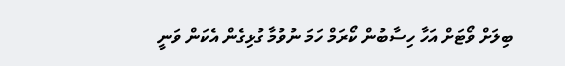ބިލަށް ވޯޓަށް އަހާ ހިސާބުން ކޯރަމް ހަމަ ނުވުމާ ގުޅިގެން އެކަން ވަނީ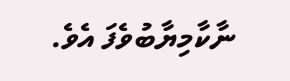ނާކާމިޔާބުވެފަ އެވެ.